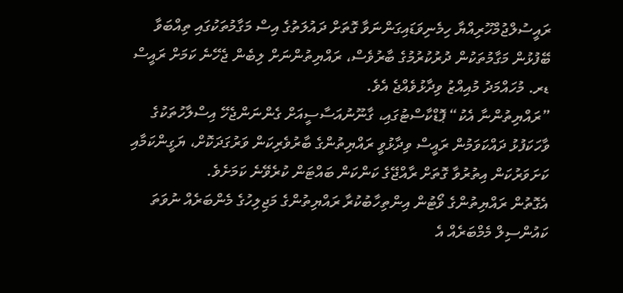ރައީސުލްޖުމްހޫރިއްޔާ ހިމެނިވަޑައިގަންނަވާ ގޮތަށް ދައުލަތުގެ އިސް މަގާމުތަކުގައި ތިއްބަވާ ބޭފުޅުން މަގާމުތަކުން ދުރުކުރުމުގެ ބާރުވެސް، ރައްޔިތުންނަށް ލިބެން ޖެހޭނެ ކަމަށް ރައީސް ޑރ. މުހައްމަދު މުއިއްޒު ވިދާޅުވެއްޖެ އެވެ.
”ރައްޔިތުންނާ އެކު“ ޕޮޑްކާސްޓުގައި، ގާނޫނުއަސާސީއަށް ގެންނަންޖެހޭ އިސްލާހުތަކުގެ ވާހަކަފުޅު ދައްކަވަމުން ރައީސް ވިދާޅުވީ ރައްޔިތުންގެ ބާރުވެރިކަން ވަރުގަދަކޮށް، ޔަގީންކަމާއި ކަށަވަރުކަން އިތުރުވާ ގޮތަށް ރާއްޖޭގެ ކަންކަން ބައްޓަން ކުރެވޭނެ ކަމަށެވެ.
އެގޮތުން ރައްޔިތުންގެ ވޯޓުން އިންތިހާބުކުރާ ރައްޔިތުންގެ މަޖިލިހުގެ މެންބަރެއް ނުވަތަ ކައުންސިލް މެމްބަރެއް އެ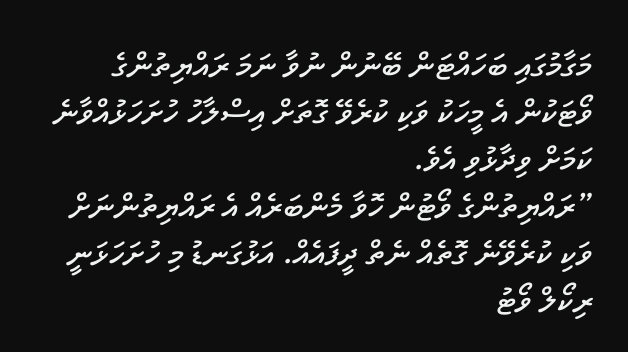މަގާމުގައި ބަހައްޓަން ބޭނުން ނުވާ ނަމަ ރައްޔިތުންގެ ވޯޓަކުން އެ މީހަކު ވަކި ކުރެވޭ ގޮތަށް އިސްލާހު ހުށަހަޅުއްވާނެ ކަމަށް ވިދާޅުވި އެވެ.
”ރައްޔިތުންގެ ވޯޓުން ހޮވާ މެންބަރެއް އެ ރައްޔިތުންނަށް ވަކި ކުރެވޭނެ ގޮތެއް ނެތް ދީފައެއް. އަޅުގަނޑު މި ހުށަހަޅަނީ ރިކޯލް ވޯޓު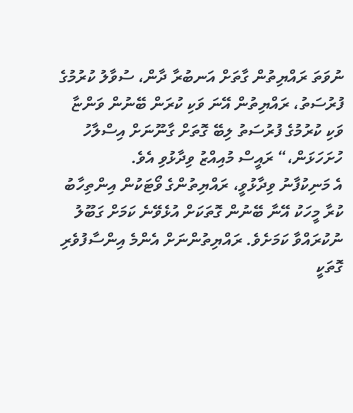ނުވަތަ ރައްޔިތުން ގާތަށް އަނބުރާ ދާން، ސުވާލު ކުރުމުގެ ފުރުސަތު، ރައްޔިތުން އޭނަ ވަކި ކުރަން ބޭނުން ވަންޏާ ވަކި ކުރުމުގެ ފުރުސަތު ލިބޭ ގޮތަށް ގާނޫނަށް އިސްލާހު ހުށަހަޅަން،“ ރައީސް މުއިއްޒު ވިދާޅުވި އެވެ.
އެ މަނިކުފާނު ވިދާޅުވީ، ރައްޔިތުންގެ ވޯޓަކުން އިންތިހާބު ކުރާ މީހަކު އޭނާ ބޭނުން ގޮތަކަށް އުޅެވޭނެ ކަމަށް ގަބޫލު ނުކުރައްވާ ކަމަށެވެ. ރައްޔިތުންނަށް އެންމެ އިންސާފުވެރި ގޮތަކީ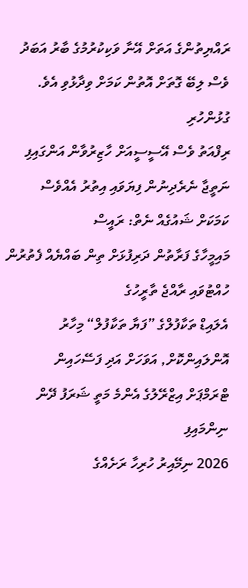ރައްޔިތުންގެ އަތަށް އޭނާ ވަކިކުރުމުގެ ބާރު އަބަދު ވެސް ލިބޭ ގޮތަށް އޮތުން ކަމަށް ވިދާޅުވި އެވެ.
ގުޅުންހުރި
ރިފްއަތު ވެސް އޭސީސީއަށް ހާޒިރުވާން އަންގައިފި
ނަތީޖާ ނެރެދިނުން ފިޔަވައި އިތުރު އެއްވެސް ކަމަކަށް ޝައުގެއް ނެތް: ރައީސް
މައިމީހާގެ ފަރާތުން ދަރިފުޅަށް ތިން ބައްޔެއް ފެތުރުން ހުއްޓުވައި ރާއްޖެ ތާރީހުގެ
އެލައިޑް ތަކާފުލްގެ ”ފަޔާ ތަކާފުލް“ މިހާރު އޮންލައިންކޮށް, އަވަހަށް އަދި ފަސޭހައިން
ޓްރަމްޕަށް އިޒްރޭލުގެ އެންމެ މަތީ ޝަރަފު ދޭން ނިންމައިފި
2026 ނިމޭއިރު ހުރިހާ ރަށެއްގެ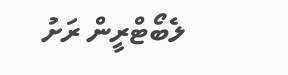ލެބޯޓްރީން ރަށު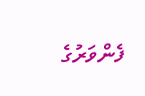ފެންވަރުގެ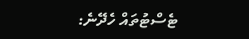ޓެސްޓުތައް ހެދޭނެ: